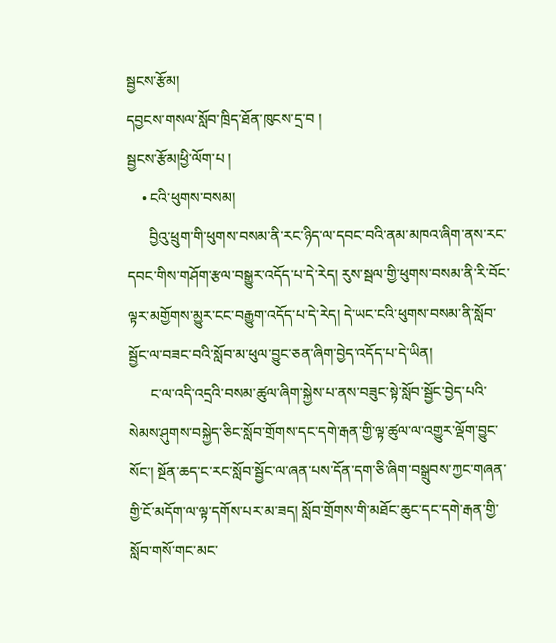སྦྱངས་རྩོམ།
དབྱངས་གསལ་སློབ་ཁྲིད་ཐོན་ཁུངས་དྲ་བ །
སྦྱངས་རྩོམ།ཕྱི་ལོག་པ །
    • ངའི་ཕུགས་བསམ།
      བྱིའུ་ཕྲུག་གི་ཕུགས་བསམ་ནི་རང་ཉིད་ལ་དབང་བའི་ནམ་མཁའ་ཞིག་ནས་རང་དབང་གིས་གཤོག་རྩལ་བསྒྱུར་འདོད་པ་དེ་རེད། རུས་སྦལ་གྱི་ཕུགས་བསམ་ནི་རི་བོང་ལྟར་མགྱོགས་མྱུར་ངང་བརྒྱུག་འདོད་པ་དེ་རེད། དེ་ཡང་ངའི་ཕུགས་བསམ་ནི་སློབ་སྦྱོང་ལ་བཟང་བའི་སློབ་མ་ཕུལ་བྱུང་ཅན་ཞིག་བྱེད་འདོད་པ་དེ་ཡིན།
      ང་ལ་འདི་འདྲའི་བསམ་ཚུལ་ཞིག་སྐྱེས་པ་ནས་བཟུང་སྟེ་སློབ་སྦྱོང་བྱེད་པའི་སེམས་ཤུགས་བསྐྱེད་ཅིང་སློབ་གྲོགས་དང་དགེ་རྒན་གྱི་ལྟ་ཚུལ་ལ་འགྱུར་ལྡོག་བྱུང་སོང་། སྔོན་ཆད་ང་རང་སློབ་སྦྱོང་ལ་ཞན་པས་དོན་དག་ཅི་ཞིག་བསྒྲུབས་ཀྱང་གཞན་གྱི་ངོ་མདོག་ལ་ལྟ་དགོས་པར་མ་ཟད། སློབ་གྲོགས་གི་མཐོང་ཆུང་དང་དགེ་རྒན་གྱི་སློབ་གསོ་གང་མང་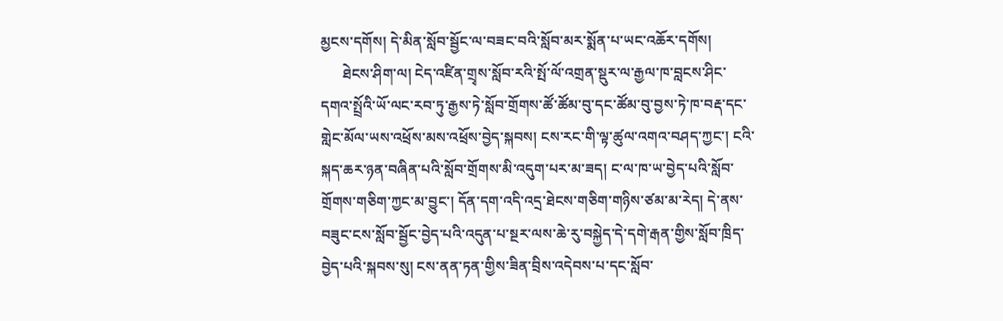མྱངས་དགོས། དེ་མིན་སློབ་སྦྱོང་ལ་བཟང་བའི་སློབ་མར་སྨོན་པ་ཡང་འཆོར་དགོས།
      ཐེངས་ཤིག་ལ། ངེད་འཛིན་གྲྭས་སློབ་རའི་སྤོ་ལོ་འགྲན་སྡུར་ལ་རྒྱལ་ཁ་བླངས་ཤིང་དགའ་སྤྲོའི་ཡོ་ལང་རབ་ཏུ་རྒྱས་ཏེ་སློབ་གྲོགས་ཚོ་ཚོམ་བུ་དང་ཚོམ་བུ་བྱས་ཏེ་ཁ་བརྡ་དང་གླེང་མོལ་ཡས་འཕྲོས་མས་འཕྲོས་བྱེད་སྐབས། ངས་རང་གི་ལྟ་ཚུལ་འགའ་བཤད་ཀྱང་། ངའི་སྐད་ཆར་ཉན་བཞིན་པའི་སློབ་གྲོགས་མི་འདུག་པར་མ་ཟད། ང་ལ་ཁ་ཡ་བྱེད་པའི་སློབ་གྲོགས་གཅིག་ཀྱང་མ་བྱུང་། དོན་དག་འདི་འདྲ་ཐེངས་གཅིག་གཉིས་ཙམ་མ་རེད། དེ་ནས་བཟུང་ངས་སློབ་སྦྱོང་བྱེད་པའི་འདུན་པ་སྔར་ལས་ཆེ་རུ་བསྐྱེད་དེ་དགེ་རྒན་གྱིས་སློབ་ཁྲིད་བྱེད་པའི་སྐབས་སུ། ངས་ནན་ཏན་གྱིས་ཟིན་བྲིས་འདེབས་པ་དང་སློབ་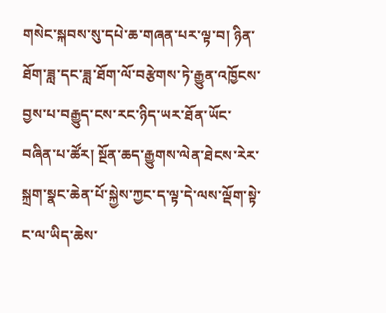གསེང་སྐབས་སུ་དཔེ་ཆ་གཞན་པར་ལྟ་བ། ཉིན་ཐོག་ཟླ་དང་ཟླ་ཐོག་ལོ་བརྩེགས་ཏེ་རྒྱུན་འཁྱོངས་བྱས་པ་བརྒྱུད་ངས་རང་ཉིད་ཡར་ཐོན་ཡོང་བཞིན་པ་ཚོར། སྔོན་ཆད་རྒྱུགས་ལེན་ཐེངས་རེར་སྐྲག་སྣང་ཆེན་པོ་སྐྱེས་ཀྱང་ད་ལྟ་དེ་ལས་ལྡོག་སྟེ་ང་ལ་ཡིད་ཆེས་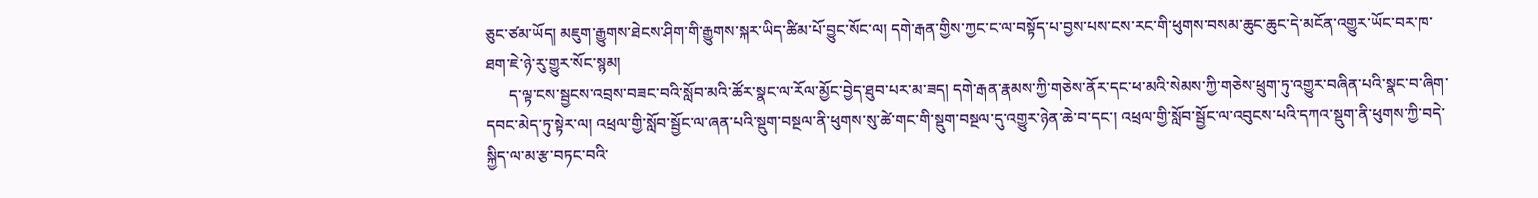ཅུང་ཙམ་ཡོད། མཇུག་རྒྱུགས་ཐེངས་ཤིག་གི་རྒྱུགས་སྐར་ཡིད་ཚིམ་པོ་བྱུང་སོང་ལ། དགེ་རྒན་གྱིས་ཀྱང་ང་ལ་བསྟོད་པ་བྱས་པས་ངས་རང་གི་ཕུགས་བསམ་ཆུང་ཆུང་དེ་མངོན་འགྱུར་ཡོང་བར་ཁ་ཐག་ཇེ་ཉེ་རུ་གྱུར་སོང་སྙམ།
      ད་ལྟ་ངས་སྦྱངས་འབྲས་བཟང་བའི་སློབ་མའི་ཚོར་སྣང་ལ་རོལ་མྱོང་བྱེད་ཐུབ་པར་མ་ཟད། དགེ་རྒན་རྣམས་ཀྱི་གཅེས་ནོར་དང་ཕ་མའི་སེམས་ཀྱི་གཅེས་ཕྲུག་ཏུ་འགྱུར་བཞིན་པའི་སྣང་བ་ཞིག་དབང་མེད་ཏུ་སྟེར་ལ། འཕྲལ་གྱི་སློབ་སྦྱོང་ལ་ཞན་པའི་སྡུག་བསྔལ་ནི་ཕུགས་སུ་ཚེ་གང་གི་སྡུག་བསྔལ་དུ་འགྱུར་ཉེན་ཆེ་བ་དང་། འཕྲལ་གྱི་སློབ་སྦྱོང་ལ་འབུངས་པའི་དཀའ་སྡུག་ནི་ཕུགས་ཀྱི་བདེ་སྐྱིད་ལ་མ་རྩ་བཏང་བའི་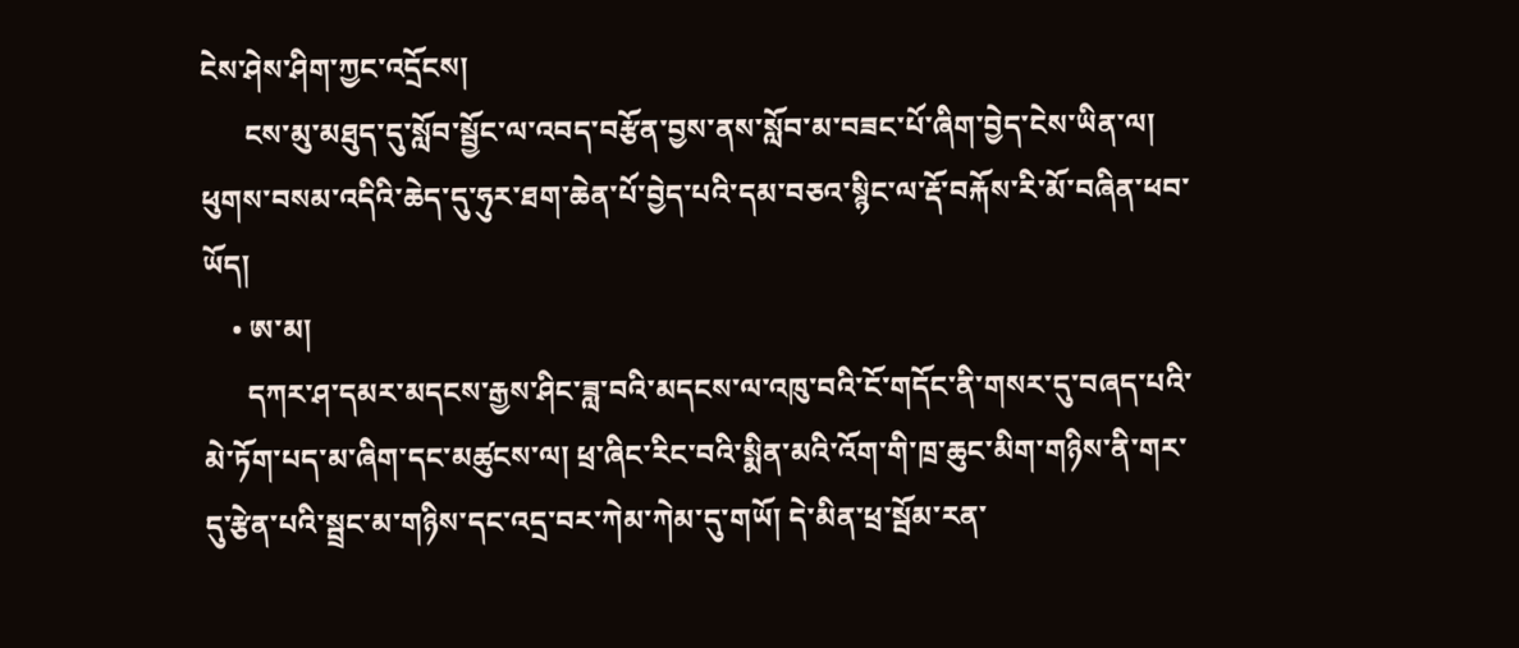ངེས་ཤེས་ཤིག་ཀྱང་འདྲོངས།
      ངས་མུ་མཐུད་དུ་སློབ་སྦྱོང་ལ་འབད་བརྩོན་བྱས་ནས་སློབ་མ་བཟང་པོ་ཞིག་བྱེད་ངེས་ཡིན་ལ། ཕུགས་བསམ་འདིའི་ཆེད་དུ་ཧུར་ཐག་ཆེན་པོ་བྱེད་པའི་དམ་བཅའ་སྙིང་ལ་རྡོ་བརྐོས་རི་མོ་བཞིན་ཕབ་ཡོད།
    • ཨ་མ།
      དཀར་ཤ་དམར་མདངས་རྒྱས་ཤིང་ཟླ་བའི་མདངས་ལ་འཁུ་བའི་ངོ་གདོང་ནི་གསར་དུ་བཞད་པའི་མེ་ཏོག་པད་མ་ཞིག་དང་མཚུངས་ལ། ཕྲ་ཞིང་རིང་བའི་སྨིན་མའི་འོག་གི་ཁྲ་ཆུང་མིག་གཉིས་ནི་གར་དུ་རྩེན་པའི་སྦྲང་མ་གཉིས་དང་འདྲ་བར་ཀེམ་ཀེམ་དུ་གཡོ། དེ་མིན་ཕྲ་སྦོམ་རན་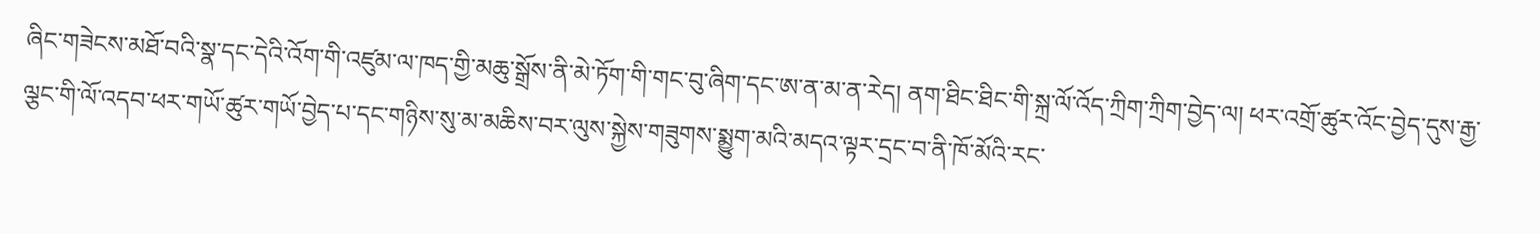ཞིང་གཟེངས་མཐོ་བའི་སྣ་དང་དེའི་འོག་གི་འཛུམ་ལ་ཁད་གྱི་མཆུ་སྒྲོས་ནི་མེ་ཏོག་གི་གང་བུ་ཞིག་དང་ཨ་ན་མ་ན་རེད། ནག་ཐིང་ཐིང་གི་སྐྲ་ལོ་འོད་ཀྲིག་ཀྲིག་བྱེད་ལ། ཕར་འགྲོ་ཚུར་འོང་བྱེད་དུས་རྒྱ་ལྕང་གི་ལོ་འདབ་ཕར་གཡོ་ཚུར་གཡོ་བྱེད་པ་དང་གཉིས་སུ་མ་མཆིས་བར་ལུས་སྐྱེས་གཟུགས་སྨྱུག་མའི་མདའ་ལྟར་དྲང་བ་ནི་ཁོ་མོའི་རང་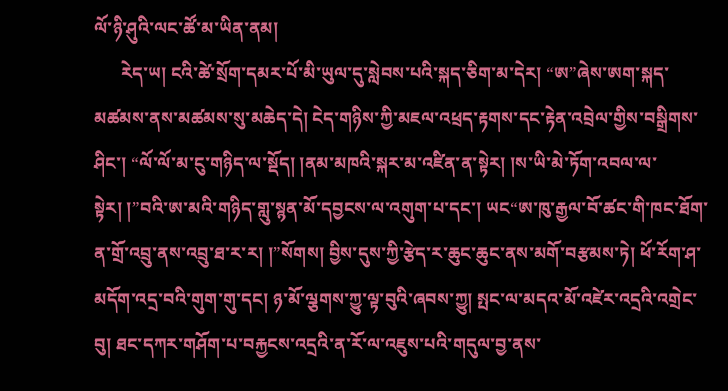ལོ་ཉི་ཤུའི་ལང་ཚོ་མ་ཡིན་ནམ།
      རེད་ཡ། ངའི་ཚེ་སྲོག་དམར་པོ་མི་ཡུལ་དུ་སླེབས་པའི་སྐད་ཅིག་མ་དེར། “ཨ”ཞེས་ཨག་སྐད་མཚམས་ནས་མཚམས་སུ་མཆེད་དེ། ངེད་གཉིས་ཀྱི་མཇལ་འཕྲད་རྟགས་དང་རྟེན་འབྲེལ་གྱིས་བསྒྲིགས་ཤིང་། “ལོ་ལོ་མ་ངུ་གཉིད་ལ་སྡོད། །ནམ་མཁའི་སྐར་མ་འཛིན་ན་སྟེར། །ས་ཡི་མེ་ཏོག་འབལ་ལ་སྟེར། །”བའི་ཨ་མའི་གཉིད་གླུ་སྙན་མོ་དབྱངས་ལ་འགུག་པ་དང་། ཡང“ཨ་ཁུ་རྒྱལ་བོ་ཚང་གི་ཁང་ཐོག་ན་གྲོ་འབྲུ་ནས་འབྲུ་ཐ་ར་ར། །”སོགས། བྱིས་དུས་ཀྱི་རྩེད་ར་ཆུང་ཆུང་ནས་མགོ་བརྩམས་ཏེ། ཕོ་རོག་ཤ་མདོག་འདྲ་བའི་གུག་གུ་དང། ཉ་མོ་ལྕགས་ཀྱུ་ལྟ་བུའི་ཞབས་ཀྱུ། སྤང་ལ་མདའ་མོ་འཛེར་འདྲའི་འགྲེང་བུ། ཐང་དཀར་གཤོག་པ་བརྐྱངས་འདྲའི་ན་རོ་ལ་འཇུས་པའི་གདུལ་བྱ་ནས་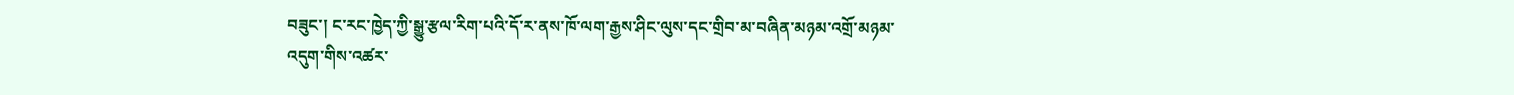བཟུང་། ང་རང་ཁྱེད་ཀྱི་སྒྱུ་རྩལ་རིག་པའི་དོ་ར་ནས་ཁོ་ལག་རྒྱས་ཤིང་ལུས་དང་གྲིབ་མ་བཞིན་མཉམ་འགྲོ་མཉམ་འདུག་གིས་འཚར་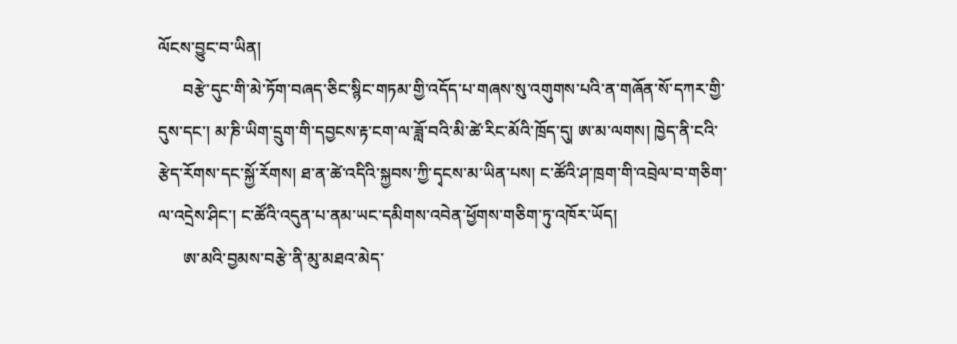ལོངས་བྱུང་བ་ཡིན།
      བརྩེ་དུང་གི་མེ་ཏོག་བཞད་ཅིང་སྙིང་གཏམ་གྱི་འདོད་པ་གཞས་སུ་འགུགས་པའི་ན་གཞོན་སོ་དཀར་གྱི་དུས་དང་། མ་ཎི་ཡིག་དྲུག་གི་དབྱངས་རྟ་ངག་ལ་ཟློ་བའི་མི་ཚེ་རིང་མོའི་ཁྲོད་དུ། ཨ་མ་ལགས། ཁྱེད་ནི་ངའི་རྩེད་རོགས་དང་སྐྱོ་རོགས། ཐ་ན་ཚེ་འདིའི་སྐྱབས་ཀྱི་དྭངས་མ་ཡིན་པས། ང་ཚོའི་ཤ་ཁྲག་གི་འབྲེལ་བ་གཅིག་ལ་འདྲེས་ཤིང་། ང་ཚོའི་འདུན་པ་ནམ་ཡང་དམིགས་འབེན་ཕྱོགས་གཅིག་ཏུ་འཁོར་ཡོད།
      ཨ་མའི་བྱམས་བརྩེ་ནི་མུ་མཐའ་མེད་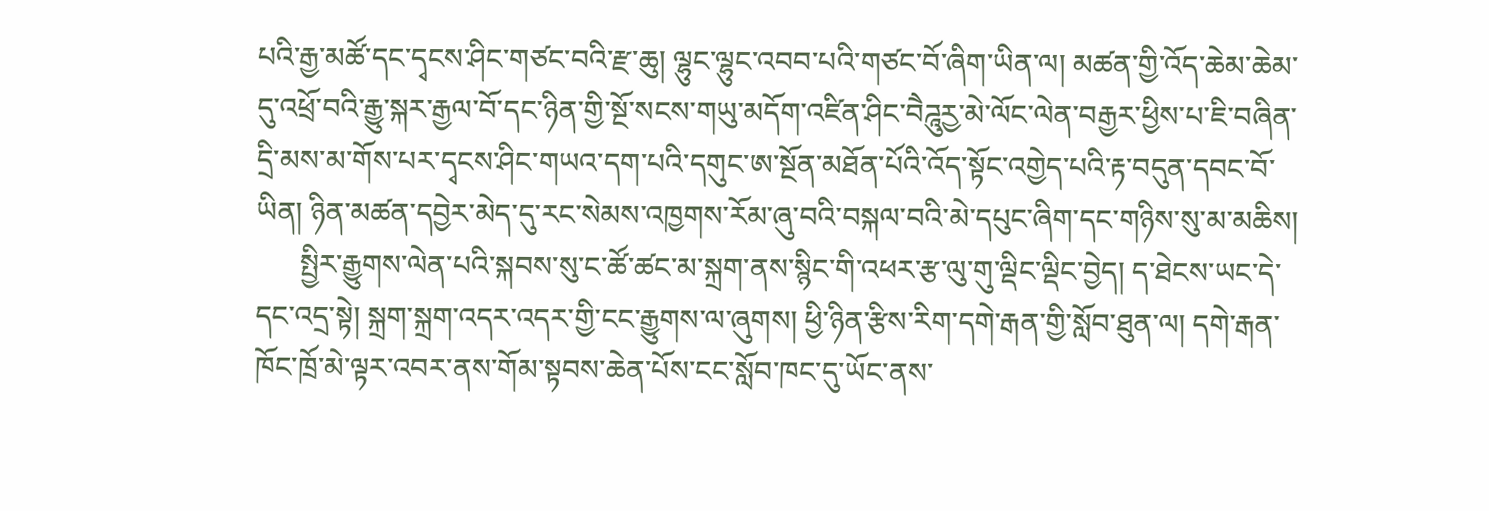པའི་རྒྱ་མཚོ་དང་དྭངས་ཤིང་གཙང་བའི་རྫ་ཆུ། ལྷུང་ལྷུང་འབབ་པའི་གཙང་བོ་ཞིག་ཡིན་ལ། མཚན་གྱི་འོད་ཆེམ་ཆེམ་དུ་འཕྲོ་བའི་རྒྱུ་སྐར་རྒྱལ་བོ་དང་ཉིན་གྱི་སྔོ་སངས་གཡུ་མདོག་འཛིན་ཤིང་བཻཌཱུརྱ་མེ་ལོང་ལེན་བརྒྱར་ཕྱིས་པ་ཇི་བཞིན་དྲི་མས་མ་གོས་པར་དྭངས་ཤིང་གཡའ་དག་པའི་དགུང་ཨ་སྔོན་མཐོན་པོའི་འོད་སྟོང་འགྱེད་པའི་རྟ་བདུན་དབང་བོ་ཡིན། ཉིན་མཚན་དབྱེར་མེད་དུ་རང་སེམས་འཁྱགས་རོམ་ཞུ་བའི་བསྐལ་བའི་མེ་དཔུང་ཞིག་དང་གཉིས་སུ་མ་མཆིས།
      སྤྱིར་རྒྱུགས་ལེན་པའི་སྐབས་སུ་ང་ཚོ་ཚང་མ་སྐྲག་ནས་སྙིང་གི་འཕར་རྩ་ལུ་གུ་ལྡིང་ལྡིང་བྱེད། ད་ཐེངས་ཡང་དེ་དང་འདྲ་སྟེ། སྐྲག་སྐྲག་འདར་འདར་གྱི་ངང་རྒྱུགས་ལ་ཞུགས། ཕྱི་ཉིན་རྩིས་རིག་དགེ་རྒན་གྱི་སློབ་ཐུན་ལ། དགེ་རྒན་ཁོང་ཁྲོ་མེ་ལྟར་འབར་ནས་གོམ་སྟབས་ཆེན་པོས་ངང་སློབ་ཁང་དུ་ཡོང་ནས་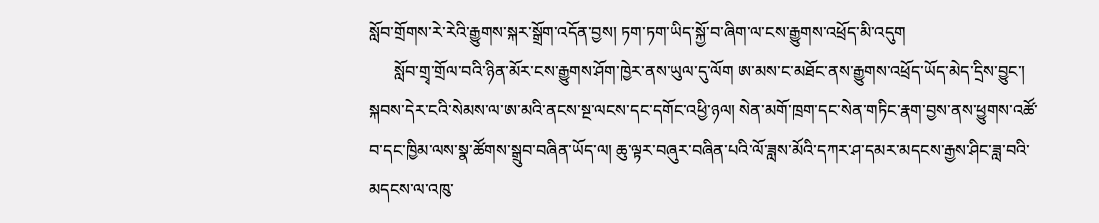སློབ་གྲོགས་རེ་རེའི་རྒྱུགས་སྐར་སྒྲོག་འདོན་བྱས། ཏག་ཏག་ཡིད་སྐྱོ་བ་ཞིག་ལ་ངས་རྒྱུགས་འཕྲོད་མི་འདུག
      སློབ་གྲྭ་གྲོལ་བའི་ཉིན་མོར་ངས་རྒྱུགས་ཤོག་ཁྱེར་ནས་ཡུལ་དུ་ལོག ཨ་མས་ང་མཐོང་ནས་རྒྱུགས་འཕྲོད་ཡོད་མེད་དྲིས་བྱུང་། སྐབས་དེར་ངའི་སེམས་ལ་ཨ་མའི་ནངས་སྔ་ལངས་དང་དགོང་འཕྱི་ཉལ། སེན་མགོ་ཁྲག་དང་སེན་གཏིང་རྣག་བྱས་ནས་ཕྱུགས་འཚོ་བ་དང་ཁྱིམ་ལས་སྣ་ཚོགས་སྒྲུབ་བཞིན་ཡོད་ལ། ཆུ་ལྟར་བཞུར་བཞིན་པའི་ལོ་ཟླས་མོའི་དཀར་ཤ་དམར་མདངས་རྒྱས་ཤིང་ཟླ་བའི་མདངས་ལ་འཁུ་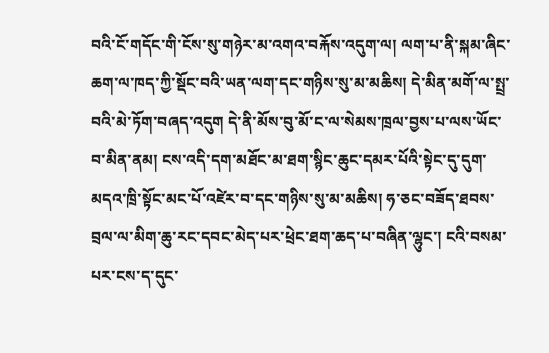བའི་ངོ་གདོང་གི་ངོས་སུ་གཉེར་མ་འགའ་བརྐོས་འདུག་ལ། ལག་པ་ནི་སྐམ་ཞིང་ཆག་ལ་ཁད་ཀྱི་སྡོང་བའི་ཡན་ལག་དང་གཉིས་སུ་མ་མཆིས། དེ་མིན་མགོ་ལ་སྤྲ་བའི་མེ་ཏོག་བཞད་འདུག དེ་ནི་མོས་བུ་མོ་ང་ལ་སེམས་ཁྲལ་བྱས་པ་ལས་ཡོང་བ་མིན་ནམ། ངས་འདི་དག་མཐོང་མ་ཐག་སྙིང་ཆུང་དམར་པོའི་སྟེང་དུ་དུག་མདའ་ཁྲི་སྟོང་མང་པོ་འཛེར་བ་དང་གཉིས་སུ་མ་མཆིས། ཧ་ཅང་བཟོད་ཐབས་བྲལ་ལ་མིག་ཆུ་རང་དབང་མེད་པར་ཕྲེང་ཐག་ཆད་པ་བཞིན་ལྷུང་། ངའི་བསམ་པར་ངས་ད་དུང་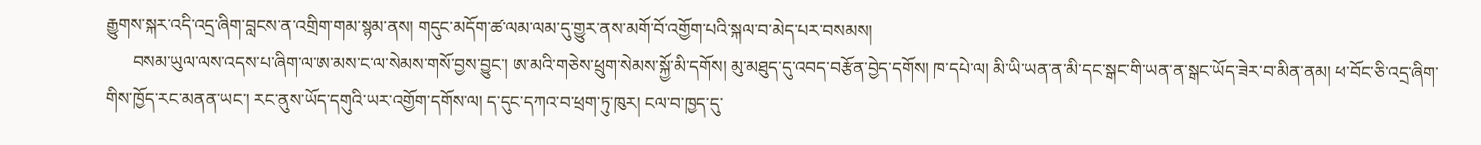རྒྱུགས་སྐར་འདི་འདྲ་ཞིག་བླངས་ན་འགྲིག་གམ་སྙམ་ནས། གདུང་མདོག་ཚ་ལམ་ལམ་དུ་གྱུར་ནས་མགོ་བོ་འགྱོག་པའི་སྐལ་བ་མེད་པར་བསམས།
      བསམ་ཡུལ་ལས་འདས་པ་ཞིག་ལ་ཨ་མས་ང་ལ་སེམས་གསོ་བྱས་བྱུང་། ཨ་མའི་གཅེས་ཕྲུག་སེམས་སྐྱོ་མི་དགོས། མུ་མཐུད་དུ་འབད་བརྩོན་བྱེད་དགོས། ཁ་དཔེ་ལ། མི་ཡི་ཡན་ན་མི་དང་སྒང་གི་ཡན་ན་སྒང་ཡོད་ཟེར་བ་མིན་ནམ། ཕ་བོང་ཅི་འདྲ་ཞིག་གིས་ཁྱོད་རང་མནན་ཡང་། རང་ནུས་ཡོད་དགུའི་ཡར་འགྱོག་དགོས་ལ། ད་དུང་དཀའ་བ་ཕྲག་ཏུ་ཁུར། ངལ་བ་ཁྱད་དུ་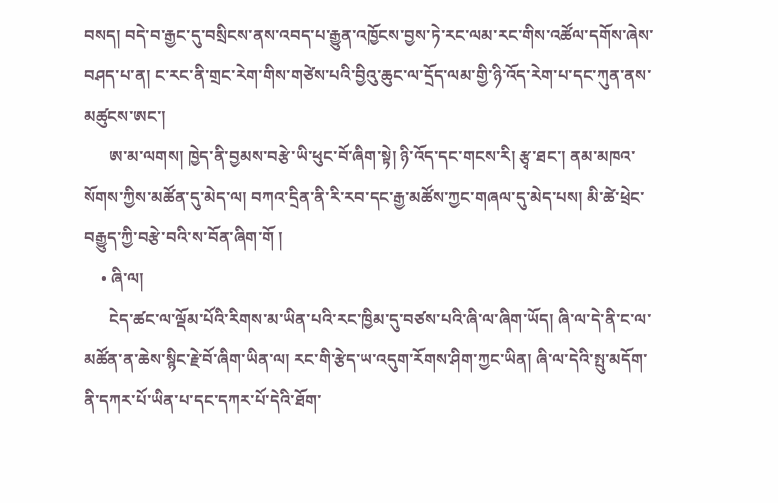བསད། བདེ་བ་རྒྱང་དུ་བསྲིངས་ནས་འབད་པ་རྒྱུན་འཁྱོངས་བྱས་ཏེ་རང་ལམ་རང་གིས་འཚོལ་དགོས་ཞེས་བཤད་པ་ན། ང་རང་ནི་གྲང་རེག་གིས་གཙེས་པའི་བྱིའུ་ཆུང་ལ་དྲོད་ལམ་གྱི་ཉི་འོད་རེག་པ་དང་ཀུན་ནས་མཚུངས་ཨང་།
      ཨ་མ་ལགས། ཁྱེད་ནི་བྱམས་བརྩེ་ཡི་ཕུང་བོ་ཞིག་སྟེ། ཉི་འོད་དང་གངས་རི། རྩྭ་ཐང་། ནམ་མཁའ་སོགས་ཀྱིས་མཚོན་དུ་མེད་ལ། བཀའ་དྲིན་ནི་རི་རབ་དང་རྒྱ་མཚོས་ཀྱང་གཞལ་དུ་མེད་པས། མི་ཚེ་ཕྲེང་བརྒྱུད་ཀྱི་བརྩེ་བའི་ས་བོན་ཞིག་གོ །
    • ཞི་ལ།
      ངེད་ཚང་ལ་ལྡོམ་པོའི་རིགས་མ་ཡིན་པའི་རང་ཁྱིམ་དུ་བཙས་པའི་ཞི་ལ་ཞིག་ཡོད། ཞི་ལ་དེ་ནི་ང་ལ་མཚོན་ན་ཆེས་སྙིང་རྗེ་བོ་ཞིག་ཡིན་ལ། རང་གི་རྩེད་ཡ་འདུག་རོགས་ཤིག་ཀྱང་ཡིན། ཞི་ལ་དེའི་སྤུ་མདོག་ནི་དཀར་པོ་ཡིན་པ་དང་དཀར་པོ་དེའི་ཐོག་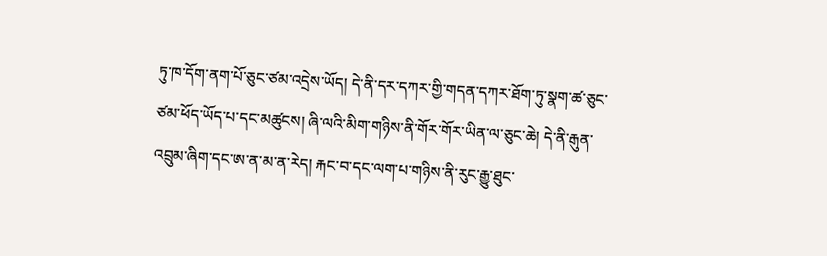ཏུ་ཁ་དོག་ནག་པོ་ཅུང་ཙམ་འདྲེས་ཡོད། དེ་ནི་དར་དཀར་གྱི་གདན་དཀར་ཐོག་ཏུ་སྣག་ཚ་ཅུང་ཙམ་ཕོད་ཡོད་པ་དང་མཚུངས། ཞི་ལའི་མིག་གཉིས་ནི་གོར་གོར་ཡིན་ལ་ཅུང་ཆེ། དེ་ནི་རྒུན་འབྲུམ་ཞིག་དང་ཨ་ན་མ་ན་རེད། རྐང་བ་དང་ལག་པ་གཉིས་ནི་རུང་རྒྱུ་ཐུང་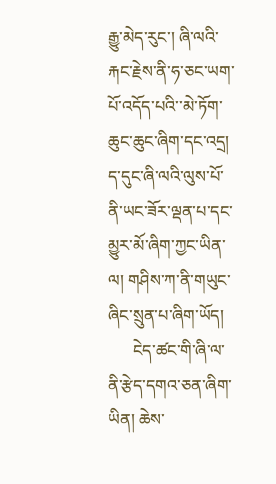རྒྱུ་མེད་རུང་། ཞི་ལའི་རྐང་རྗེས་ནི་ཧ་ཅང་ཡག་པོ་འདོད་པའི་་མེ་ཏོག་ཆུང་ཆུང་ཞིག་དང་འདྲ། ད་དུང་ཞི་ལའི་ལུས་པོ་ནི་ཡང་ཟོར་ལྡན་པ་དང་མྱུར་མོ་ཞིག་ཀྱང་ཡིན་ལ། གཤིས་ཀ་ནི་གཡུང་ཞིང་སྲུན་པ་ཞིག་ཡོད།
      ངེད་ཚང་གི་ཞི་ལ་ནི་རྩེད་དགའ་ཅན་ཞིག་ཡིན། ཆེས་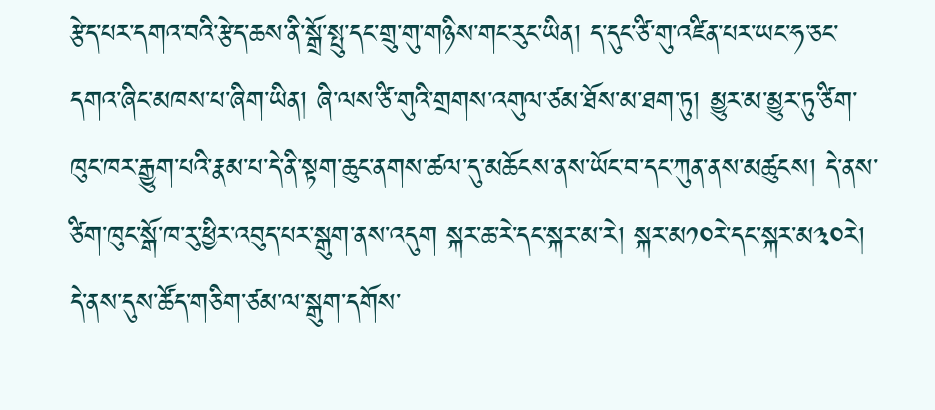རྩེད་པར་དགའ་བའི་རྩེད་ཆས་ནི་སྒྲོ་སྤུ་དང་གྲུ་གུ་གཉིས་གང་རུང་ཡིན། ད་དུང་ཙི་གུ་འཛིན་པར་ཡང་ཧ་ཅང་དགའ་ཞིང་མཁས་པ་ཞིག་ཡིན། ཞི་ལས་ཙི་གུའི་གྲགས་འགུལ་ཙམ་ཐོས་མ་ཐག་ཏུ། མྱུར་མ་མྱུར་ཏུ་ཙིག་ཁུང་ཁར་རྒྱུག་པའི་རྣམ་པ་དེ་ནི་སྟག་ཆུང་ནགས་ཚལ་དུ་མཆོངས་ནས་ཡོང་བ་དང་ཀུན་ནས་མཚུངས། དེ་ནས་ཙིག་ཁུང་སྒོ་ཁ་རུ་ཕྱིར་འབུད་པར་སྒུག་ནས་འདུག སྐར་ཆ་རེ་དང་སྐར་མ་རེ། སྐར་མ༡༠རེ་དང་སྐར་མ༣༠རེ། དེ་ནས་དུས་ཚོད་གཅིག་ཙམ་ལ་སྒུག་དགོས་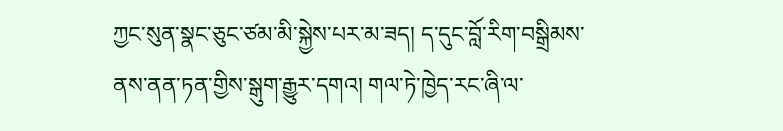ཀྱང་སུན་སྣང་ཅུང་ཙམ་མི་སྐྱེས་པར་མ་ཟད། ད་དུང་བློ་རིག་བསྒྲིམས་ནས་ནན་ཏན་གྱིས་སྒུག་རྒྱུར་དགའ། གལ་ཏེ་ཁྱེད་རང་ཞི་ལ་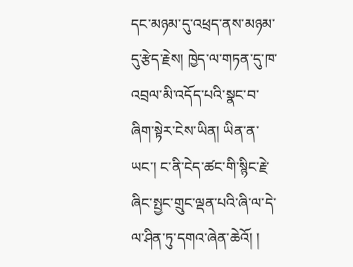དང་མཉམ་དུ་འཕྲད་ནས་མཉམ་དུ་རྩེད་རྗེས། ཁྱེད་ལ་གཏན་དུ་ཁ་འབྲལ་མི་འདོད་པའི་སྣང་བ་ཞིག་སྟེར་ངེས་ཡིན། ཡིན་ན་ཡང་། ང་ནི་ངེད་ཚང་གི་སྙིང་རྗེ་ཞིང་སྤྱང་གྲུང་ལྡན་པའི་ཞི་ལ་དེ་ལ་ཤིན་ཏུ་དགའ་ཞེན་ཆེའོ། །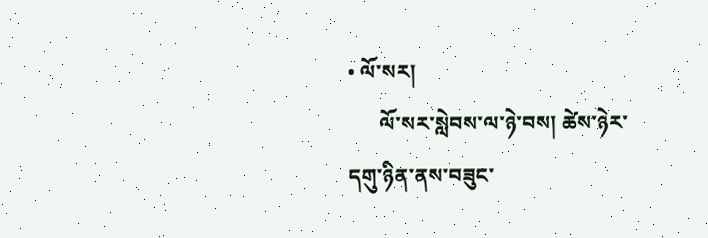• ལོ་སར།
      ལོ་སར་སླེབས་ལ་ཉེ་བས། ཚེས་ཉེར་དགུ་ཉིན་ནས་བཟུང་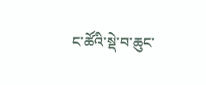ང་ཚོའི་སྡེ་བ་ཆུང་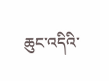ཆུང་འདིའི་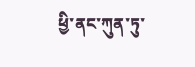ཕྱི་ནང་ཀུན་ཏུ་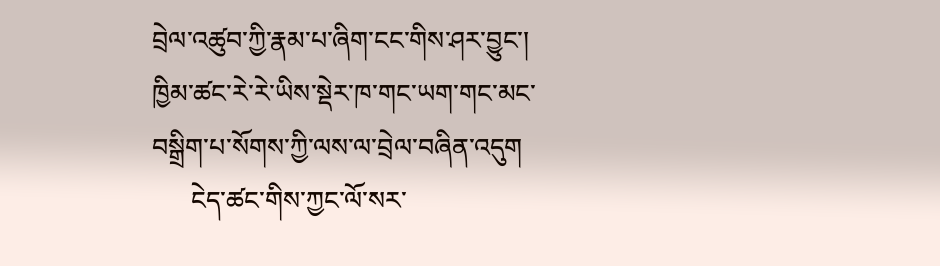བྲེལ་འཚུབ་ཀྱི་རྣམ་པ་ཞིག་ངང་གིས་ཤར་བྱུང་། ཁྱིམ་ཚང་རེ་རེ་ཡིས་སྡེར་ཁ་གང་ཡག་གང་མང་བསྒྲིག་པ་སོགས་ཀྱི་ལས་ལ་བྲེལ་བཞིན་འདུག
      ངེད་ཚང་གིས་ཀྱང་ལོ་སར་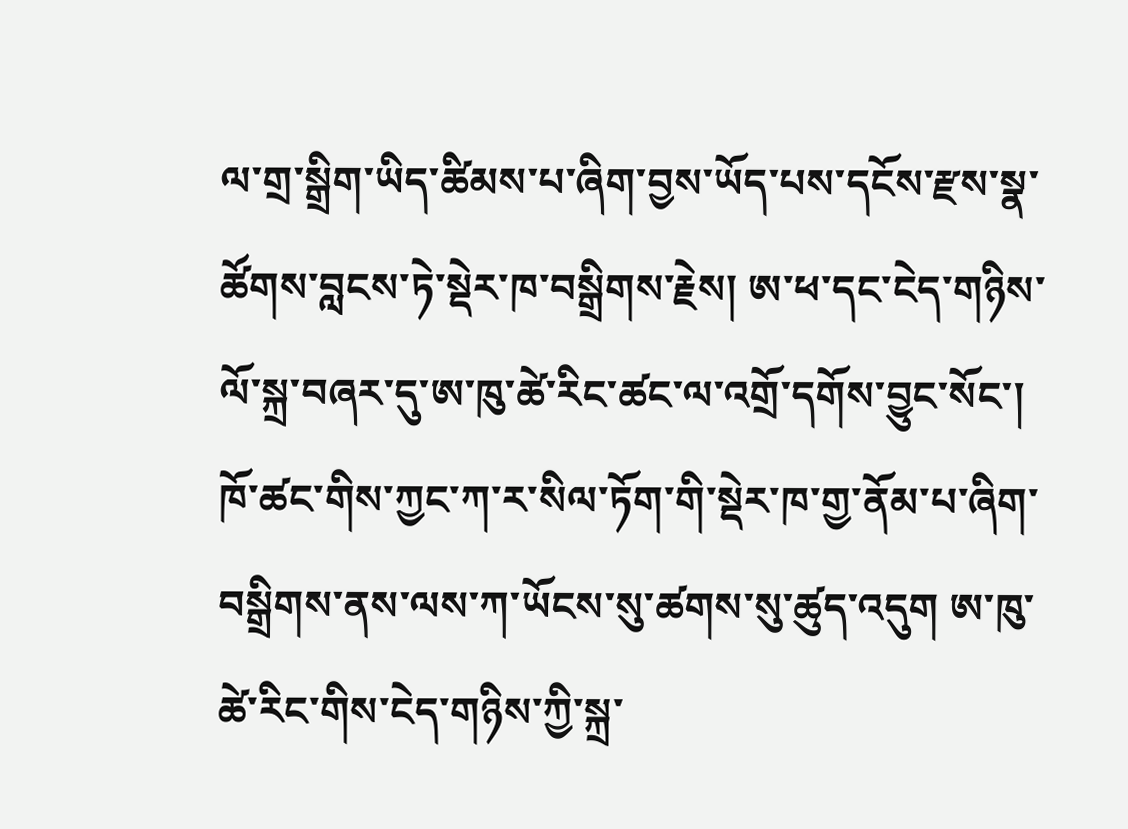ལ་གྲ་སྒྲིག་ཡིད་ཚིམས་པ་ཞིག་བྱས་ཡོད་པས་དངོས་རྫས་སྣ་ཚོགས་བླངས་ཏེ་སྡེར་ཁ་བསྒྲིགས་རྗེས། ཨ་ཕ་དང་ངེད་གཉིས་ལོ་སྐྲ་བཞར་དུ་ཨ་ཁུ་ཚེ་རིང་ཚང་ལ་འགྲོ་དགོས་བྱུང་སོང་། ཁོ་ཚང་གིས་ཀྱང་ཀ་ར་སིལ་ཏོག་གི་སྡེར་ཁ་གྱ་ནོམ་པ་ཞིག་བསྒྲིགས་ནས་ལས་ཀ་ཡོངས་སུ་ཚགས་སུ་ཚུད་འདུག ཨ་ཁུ་ཚེ་རིང་གིས་ངེད་གཉིས་ཀྱི་སྐྲ་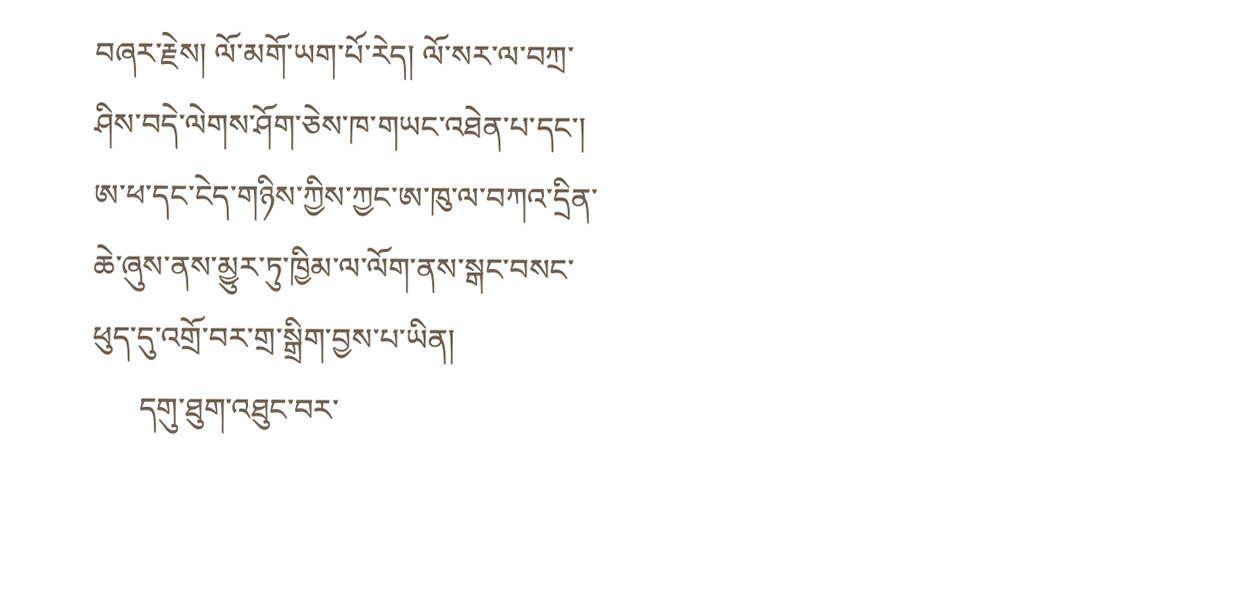བཞར་རྗེས། ལོ་མགོ་ཡག་པོ་རེད། ལོ་སར་ལ་བཀྲ་ཤིས་བདེ་ལེགས་ཤོག་ཅེས་ཁ་གཡང་འཐེན་པ་དང་། ཨ་ཕ་དང་ངེད་གཉིས་ཀྱིས་ཀྱང་ཨ་ཁུ་ལ་བཀའ་དྲིན་ཆེ་ཞུས་ནས་མྱུར་ཏུ་ཁྱིམ་ལ་ལོག་ནས་སྒང་བསང་ཕུད་དུ་འགྲོ་བར་གྲ་སྒྲིག་བྱས་པ་ཡིན།
      དགུ་ཐུག་འཐུང་བར་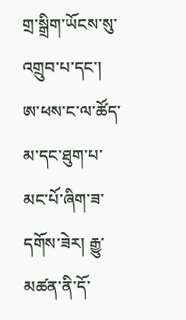གྲ་སྒྲིག་ཡོངས་སུ་འགྲུབ་པ་དང་། ཨ་ཕས་ང་ལ་ཚོད་མ་དང་ཐུག་པ་མང་པོ་ཞིག་ཟ་དགོས་ཟེར། རྒྱུ་མཚན་ནི་དོ་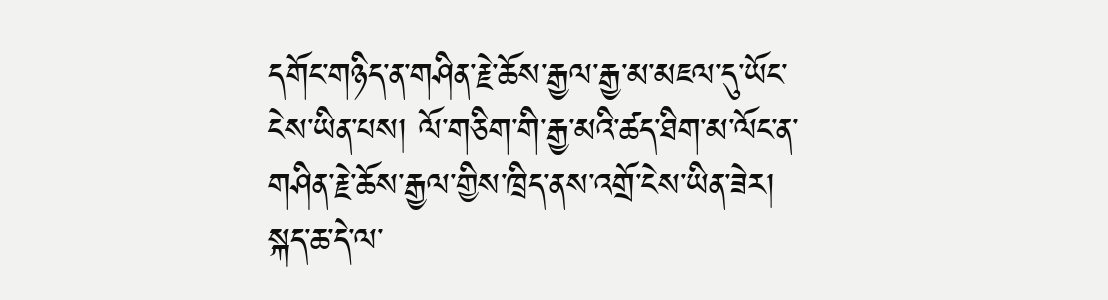དགོང་གཉིད་ན་གཤིན་རྗེ་ཆོས་རྒྱལ་རྒྱ་མ་མཇལ་དུ་ཡོང་ངེས་ཡིན་པས། ལོ་གཅིག་གི་རྒྱ་མའི་ཚད་ཐིག་མ་ལོང་ན་གཤིན་རྗེ་ཆོས་རྒྱལ་གྱིས་ཁྲིད་ནས་འགྲོ་ངེས་ཡིན་ཟེར། སྐད་ཆ་དེ་ལ་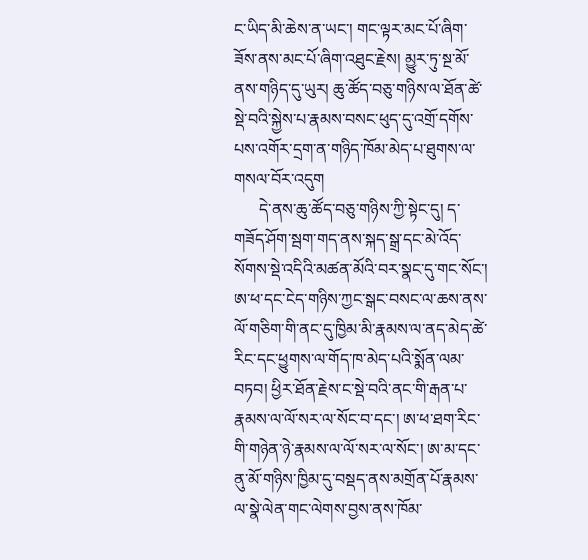ང་ཡིད་མི་ཆེས་ན་ཡང་། གང་ལྟར་མང་པོ་ཞིག་ཟོས་ནས་མང་པོ་ཞིག་འཐུང་རྗེས། མྱུར་ཏུ་སྔ་མོ་ནས་གཉིད་དུ་ཡུར། ཆུ་ཚོད་བཅུ་གཉིས་ལ་ཐོན་ཚེ་སྡེ་བའི་སྐྱེས་པ་རྣམས་བསང་ཕུད་དུ་འགྲོ་དགོས་པས་འགོར་དྲག་ན་གཉིད་ཁོམ་མེད་པ་ཐུགས་ལ་གསལ་བོར་འདུག
      དེ་ནས་ཆུ་ཚོད་བཅུ་གཉིས་ཀྱི་སྟེང་དུ། ད་གཟོད་ཤོག་སྦག་གད་ནས་སྐད་སྒྲ་དང་མེ་འོད་སོགས་སྡེ་འདིའི་མཚན་མོའི་བར་སྣང་དུ་གང་སོང་། ཨ་ཕ་དང་ངེད་གཉིས་ཀྱང་སྒང་བསང་ལ་ཆས་ནས་ལོ་གཅིག་གི་ནང་དུ་ཁྱིམ་མི་རྣམས་ལ་ནད་མེད་ཚེ་རིང་དང་ཕྱུགས་ལ་གོད་ཁ་མེད་པའི་སྨོན་ལམ་བཏབ། ཕྱིར་ཐོན་རྗེས་ང་སྡེ་བའི་ནང་གི་རྒན་པ་རྣམས་ལ་ལོ་སར་ལ་སོང་བ་དང་། ཨ་ཕ་ཐག་རིང་གི་གཉེན་ཉེ་རྣམས་ལ་ལོ་སར་ལ་སོང་། ཨ་མ་དང་ནུ་མོ་གཉིས་ཁྱིམ་དུ་བསྡད་ནས་མགྲོན་པོ་རྣམས་ལ་སྣེ་ལེན་གང་ལེགས་བྱས་ནས་ཁོམ་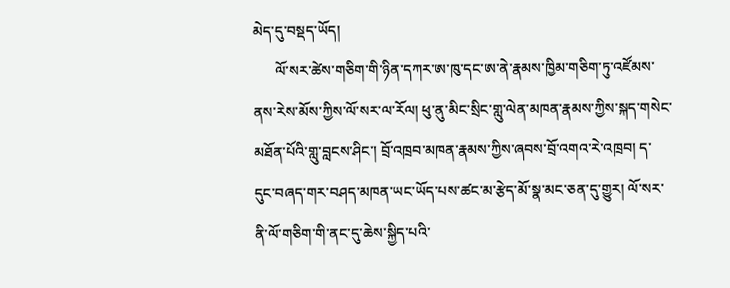མེད་དུ་བསྡད་ཡོད།
      ལོ་སར་ཚེས་གཅིག་གི་ཉིན་དཀར་ཨ་ཁུ་དང་ཨ་ནེ་རྣམས་ཁྱིམ་གཅིག་ཏུ་འཛོམས་ནས་རེས་མོས་ཀྱིས་ལོ་སར་ལ་རོལ། ཕུ་ནུ་མིང་སྲིང་གླུ་ལེན་མཁན་རྣམས་ཀྱིས་སྐད་གསེང་མཐོན་པོའི་གླུ་བླངས་ཤིང་། བྲོ་འཁྲབ་མཁན་རྣམས་ཀྱིས་ཞབས་བྲོ་འགའ་རེ་འཁྲབ། ད་དུང་བཞད་གར་བཤད་མཁན་ཡང་ཡོད་པས་ཚང་མ་རྩེད་མོ་སྣ་མང་ཅན་དུ་གྱུར། ལོ་སར་ནི་ལོ་གཅིག་གི་ནང་དུ་ཆེས་སྐྱིད་པའི་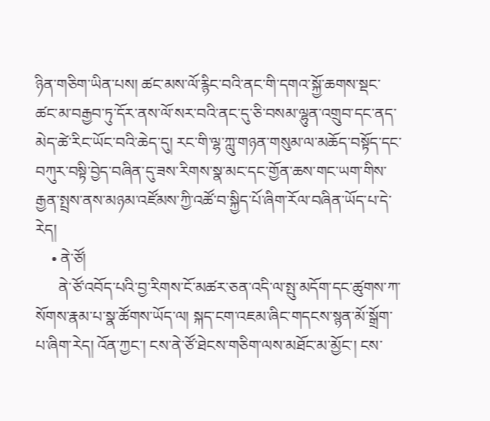ཉིན་གཅིག་ཡིན་པས། ཚང་མས་ལོ་རྙིང་བའི་ནང་གི་དགའ་སྐྱོ་ཆགས་སྡང་ཚང་མ་བརྒྱབ་ཏུ་དོར་ནས་ལོ་སར་བའི་ནང་དུ་ཅི་བསམ་ལྷུན་འགྲུབ་དང་ནད་མེད་ཚེ་རིང་ཡོང་བའི་ཆེད་དུ། རང་གི་ལྷ་ཀླུ་གཉན་གསུམ་ལ་མཆོད་བསྟོད་དང་བཀུར་བསྟི་བྱེད་བཞིན་དུ་ཟས་རིགས་སྣ་མང་དང་གྱོན་ཆས་གང་ཡག་གིས་རྒྱན་སྤྲས་ནས་མཉམ་འཛོམས་ཀྱི་འཚོ་བ་སྐྱིད་པོ་ཞིག་རོལ་བཞིན་ཡོད་པ་དེ་རེད།
    • ནེ་ཙོ།
      ནེ་ཙོ་འབོད་པའི་བྱ་རིགས་ངོ་མཚར་ཅན་འདི་ལ་སྤུ་མདོག་དང་ཚུགས་ཀ་སོགས་རྣམ་པ་སྣ་ཚོགས་ཡོད་ལ། སྐད་ངག་འཇམ་ཞིང་གདངས་སྙན་མོ་སྒྲོག་པ་ཞིག་རེད། འོན་ཀྱང་། ངས་ནེ་ཙོ་ཐེངས་གཅིག་ལས་མཐོང་མ་མྱོང་། ངས་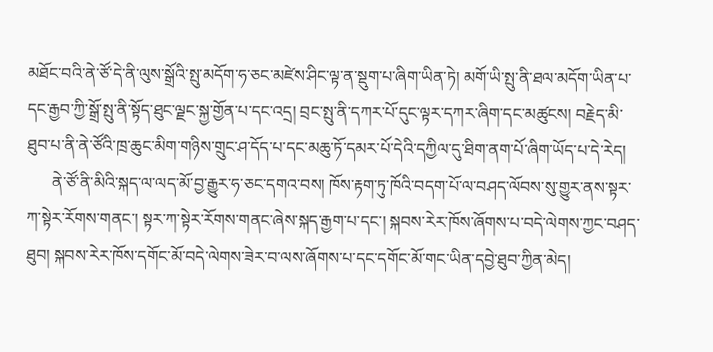མཐོང་བའི་ནེ་ཙོ་དེ་ནི་ལུས་སྒྲོའི་སྤུ་མདོག་ཧ་ཅང་མཛེས་ཤིང་ལྟ་ན་སྡུག་པ་ཞིག་ཡིན་ཏེ། མགོ་ཡི་སྤུ་ནི་ཐལ་མདོག་ཡིན་པ་དང་རྒྱབ་ཀྱི་སྒྲོ་སྤུ་ནི་སྟོད་ཐུང་ལྗང་སྐྱ་གྱོན་པ་དང་འདྲ། བྲང་སྤུ་ནི་དཀར་པོ་དུང་ལྟར་དཀར་ཞིག་དང་མཚུངས། བརྗེད་མི་ཐུབ་པ་ནི་ནེ་ཙོའི་ཁྲ་ཆུང་མིག་གཉིས་གྲུང་ཤ་དོད་པ་དང་མཆུ་ཏོ་དམར་པོ་དེའི་དཀྱིལ་དུ་ཐིག་ནག་པོ་ཞིག་ཡོད་པ་དེ་རེད།
      ནེ་ཙོ་ནི་མིའི་སྐད་ལ་ལད་མོ་བྱ་རྒྱུར་ཧ་ཅང་དགའ་བས། ཁོས་རྟག་ཏུ་ཁོའི་བདག་པོ་ལ་བཤད་ལོབས་སུ་གྱུར་ནས་སྟར་ཀ་སྟེར་རོགས་གནང་། སྟར་ཀ་སྟེར་རོགས་གནང་ཞེས་སྐད་རྒྱག་པ་དང་། སྐབས་རེར་ཁོས་ཞོགས་པ་བདེ་ལེགས་ཀྱང་བཤད་ཐུབ། སྐབས་རེར་ཁོས་དགོང་མོ་བདེ་ལེགས་ཟེར་བ་ལས་ཞོགས་པ་དང་དགོང་མོ་གང་ཡིན་དབྱེ་ཐུབ་ཀྱིན་མེད།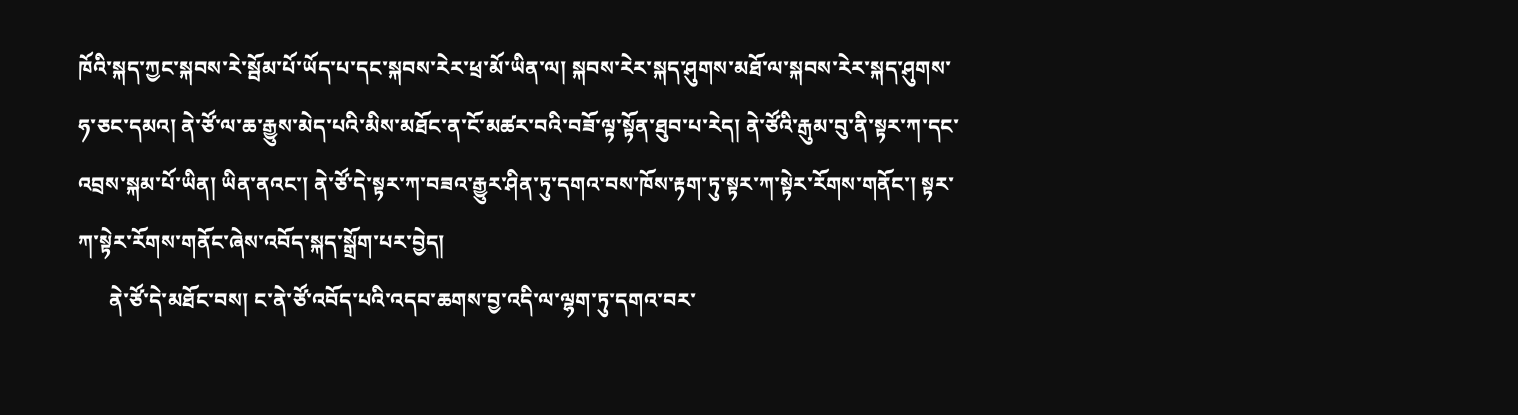ཁོའི་སྐད་ཀྱང་སྐབས་རེ་སྦོམ་པོ་ཡོད་པ་དང་སྐབས་རེར་ཕྲ་མོ་ཡིན་ལ། སྐབས་རེར་སྐད་ཤུགས་མཐོ་ལ་སྐབས་རེར་སྐད་ཤུགས་ཧ་ཅང་དམའ། ནེ་ཙོ་ལ་ཆ་རྒྱུས་མེད་པའི་མིས་མཐོང་ན་ངོ་མཚར་བའི་བཟོ་ལྟ་སྟོན་ཐུབ་པ་རེད། ནེ་ཙོའི་རྒུམ་བུ་ནི་སྟར་ཀ་དང་འབྲས་སྐམ་པོ་ཡིན། ཡིན་ནའང་། ནེ་ཙོ་དེ་སྟར་ཀ་བཟའ་རྒྱུར་ཤིན་ཏུ་དགའ་བས་ཁོས་རྟག་ཏུ་སྟར་ཀ་སྟེར་རོགས་གནོང་། སྟར་ཀ་སྟེར་རོགས་གནོང་ཞེས་འབོད་སྐད་སྒྲོག་པར་བྱེད།
      ནེ་ཙོ་དེ་མཐོང་བས། ང་ནེ་ཙོ་འབོད་པའི་འདབ་ཆགས་བྱ་འདི་ལ་ལྷག་ཏུ་དགའ་བར་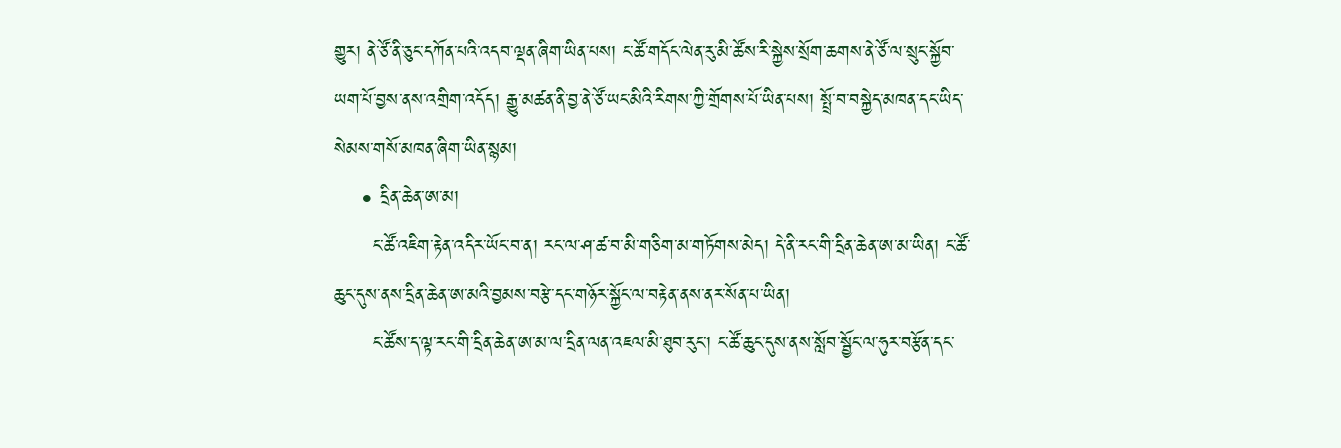གྱུར། ནེ་ཙོ་ནི་ཅུང་དཀོན་པའི་འདབ་ལྡན་ཞིག་ཡིན་པས། ང་ཚོ་གདོང་ལེན་རུ་མི་ཚོས་རི་སྐྱེས་སྲོག་ཆགས་ནེ་ཙོ་ལ་སྲུང་སྐྱོབ་ཡག་པོ་བྱས་ནས་འགྲིག་འདོད། རྒྱུ་མཚན་ནི་བྱ་ནེ་ཙོ་ཡང་མིའི་རིགས་ཀྱི་གྲོགས་པོ་ཡིན་པས། སྤྲོ་བ་བསྐྱེད་མཁན་དང་ཡིད་སེམས་གསོ་མཁན་ཞིག་ཡིན་སྙམ།
    • དྲིན་ཆེན་ཨ་མ།
      ང་ཚོ་འཇིག་རྟེན་འདིར་ཡོང་བ་ན། རང་ལ་ཤ་ཚ་བ་མི་གཅིག་མ་གཏོགས་མེད། དེ་ནི་རང་གི་དྲིན་ཆེན་ཨ་མ་ཡིན། ང་ཚོ་ཆུང་དུས་ནས་དྲིན་ཆེན་ཨ་མའི་བྱམས་བརྩེ་དང་གཉོར་སྐྱོང་ལ་བརྟེན་ནས་ནར་སོན་པ་ཡིན།
      ང་ཚོས་ད་ལྟ་རང་གི་དྲིན་ཆེན་ཨ་མ་ལ་དྲིན་ལན་འཇལ་མི་ཐུབ་རུང་། ང་ཚོ་ཆུང་དུས་ནས་སློབ་སྦྱོང་ལ་ཧུར་བརྩོན་དང་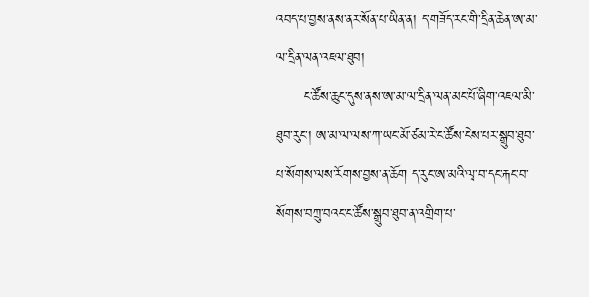འབད་པ་བྱས་ནས་ནར་སོན་པ་ཡིན་ན། ད་གཟོད་རང་གི་དྲིན་ཆེན་ཨ་མ་ལ་དྲིན་ལན་འཇལ་ཐུབ།
      ང་ཚོས་ཆུང་དུས་ནས་ཨ་མ་ལ་དྲིན་ལན་མང་པོ་ཞིག་འཇལ་མི་ཐུབ་རུང་། ཨ་མ་ལ་ལས་ཀ་ཡང་མོ་ཙམ་རེ་ང་ཚོས་ངེས་པར་སྒྲུབ་ཐུབ་པ་སོགས་ལས་རོགས་བྱས་ན་ཆོག ད་རུང་ཨ་མའི་ལྭ་བ་དང་རྐང་བ་སོགས་བཀྲུ་བའང་ང་ཚོས་སྒྲུབ་ཐུབ་ན་འགྲིག་པ་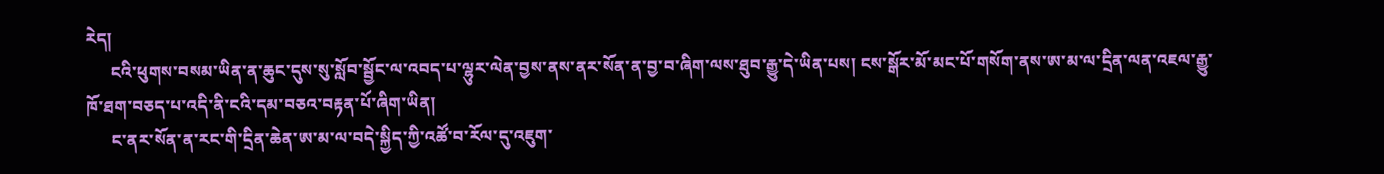རེད།
      ངའི་ཕུགས་བསམ་ཡིན་ན་ཆུང་དུས་སུ་སློབ་སྦྱོང་ལ་འབད་པ་ལྷུར་ལེན་བྱས་ནས་ནར་སོན་ན་བྱ་བ་ཞིག་ལས་ཐུབ་རྒྱུ་དེ་ཡིན་པས། ངས་སྒོར་མོ་མང་པོ་གསོག་ནས་ཨ་མ་ལ་དྲིན་ལན་འཇལ་རྒྱུ་ཁོ་ཐག་བཅད་པ་འདི་ནི་ངའི་དམ་བཅའ་བརྟན་པོ་ཞིག་ཡིན།
      ང་ནར་སོན་ན་རང་གི་དྲིན་ཆེན་ཨ་མ་ལ་བདེ་སྐྱིད་ཀྱི་འཚོ་བ་རོལ་དུ་འཇུག་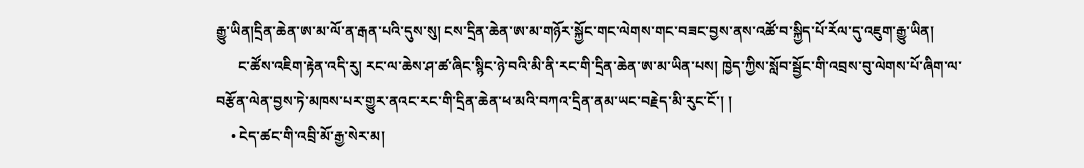རྒྱུ་ཡིན།དྲིན་ཆེན་ཨ་མ་ལོ་ན་རྒན་པའི་དུས་སུ། ངས་དྲིན་ཆེན་ཨ་མ་གཉོར་སྐྱོང་གང་ལེགས་གང་བཟང་བྱས་ནས་འཚོ་བ་སྐྱིད་པོ་རོལ་དུ་འཇུག་རྒྱུ་ཡིན།
      ང་ཚོས་འཇིག་རྟེན་འདི་རུ། རང་ལ་ཆེས་ཤ་ཚ་ཞིང་སྙིང་ཉེ་བའི་མི་ནི་རང་གི་དྲིན་ཆེན་ཨ་མ་ཡིན་པས། ཁྱེད་ཀྱིས་སློབ་སྦྱོང་གི་འབྲས་བུ་ལེགས་པོ་ཞིག་ལ་བརྩོན་ལེན་བྱས་ཏེ་མཁས་པར་གྱུར་ནའང་རང་གི་དྲིན་ཆེན་ཕ་མའི་བཀའ་དྲིན་ནམ་ཡང་བརྗེད་མི་རུང་ངོ་། །
    • ངེད་ཚང་གི་འབྲི་མོ་རྒྱ་སེར་མ།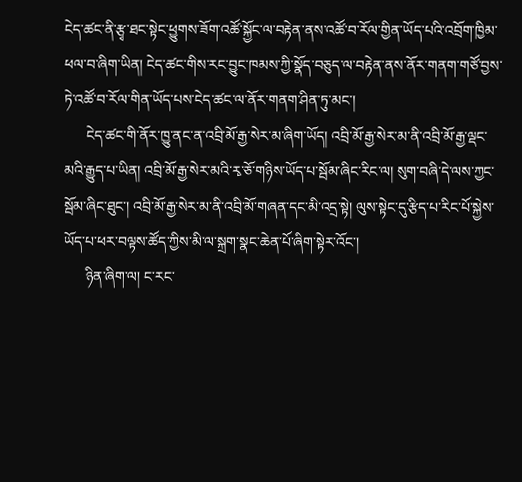ངེད་ཚང་ནི་རྩྭ་ཐང་སྟེང་ཕྱུགས་ཟོག་འཚོ་སྐྱོང་ལ་བརྟེན་ནས་འཚོ་བ་རོལ་གྱིན་ཡོད་པའི་འབྲོག་ཁྱིམ་ཕལ་བ་ཞིག་ཡིན། ངེད་ཚང་གིས་རང་བྱུང་ཁམས་ཀྱི་སྣོད་བཅུད་ལ་བརྟེན་ནས་ནོར་གནག་གཙོ་བྱས་ཏེ་འཚོ་བ་རོལ་གིན་ཡོད་པས་ངེད་ཚང་ལ་ནོར་གནག་ཤིན་ཏུ་མང་།
      ངེད་ཚང་གི་ནོར་ཁྱུ་ནང་ན་འབྲི་མོ་རྒྱ་སེར་མ་ཞིག་ཡོད། འབྲི་མོ་རྒྱ་སེར་མ་ནི་འབྲི་མོ་རྒྱ་ལྡང་མའི་རྒྱུད་པ་ཡིན། འབྲི་མོ་རྒྱ་སེར་མའི་རྭ་ཅོ་གཉིས་ཡོད་པ་སྦོམ་ཞིང་རིང་ལ། སུག་བཞི་དེ་ལས་ཀྱང་སྦོམ་ཞིང་ཐུང་། འབྲི་མོ་རྒྱ་སེར་མ་ནི་འབྲི་མོ་གཞན་དང་མི་འདྲ་སྟེ། ལུས་སྟེང་དུ་རྩིད་པ་རིང་པོ་སྐྱེས་ཡོད་པ་ཕར་བལྟས་ཚོད་ཀྱིས་མི་ལ་སྐྲག་སྣང་ཆེན་པོ་ཞིག་སྟེར་འོང་།
      ཉིན་ཞིག་ལ། ང་རང་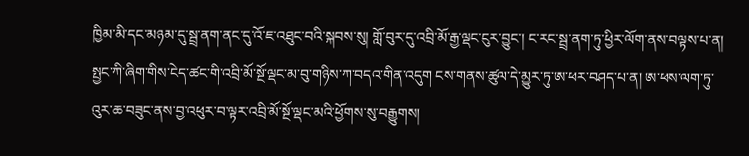ཁྱིམ་མི་དང་མཉམ་དུ་སྦྲ་ནག་ནང་དུ་འོ་ཇ་འཐུང་བའི་སྐབས་སུ། གློ་བུར་དུ་འབྲི་མོ་རྒྱ་ལྡང་ངུར་བྱུང་། ང་རང་སྦྲ་ནག་ཏུ་ཕྱིར་ལོག་ནས་བལྟས་པ་ན། སྤྱང་ཀི་ཞིག་གིས་ངེད་ཚང་གི་འབྲི་མོ་སྔོ་ལྡང་མ་བུ་གཉིས་ཀ་བདའ་གིན་འདུག ངས་གནས་ཚུལ་དེ་མྱུར་ཏུ་ཨ་ཕར་བཤད་པ་ན། ཨ་ཕས་ལག་ཏུ་འུར་ཆ་བཟུང་ནས་བྱ་འཕུར་བ་ལྟར་འབྲི་མོ་སྔོ་ལྡང་མའི་ཕྱོགས་སུ་བརྒྱུགས།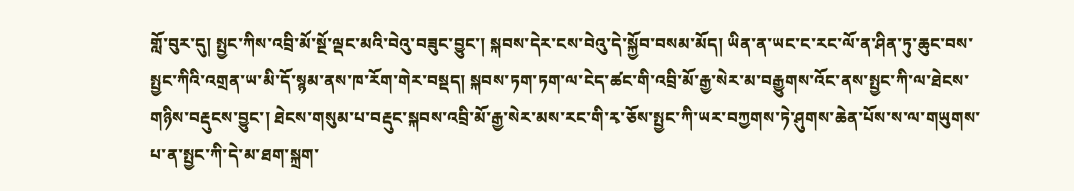གློ་བུར་དུ། སྤྱང་ཀིས་འབྲི་མོ་སྔོ་ལྡང་མའི་བེའུ་བཟུང་བྱུང་། སྐབས་དེར་ངས་བེའུ་དེ་སྐྱོབ་བསམ་མོད། ཡིན་ན་ཡང་ང་རང་ལོ་ན་ཤིན་ཏུ་ཆུང་བས་སྤྱང་ཀིའི་འགྲན་ཡ་མི་དོ་སྙམ་ནས་ཁ་རོག་གེར་བསྡད། སྐབས་ཏག་ཏག་ལ་ངེད་ཚང་གི་འབྲི་མོ་རྒྱ་སེར་མ་བརྒྱུགས་འོང་ནས་སྤྱང་ཀི་ལ་ཐེངས་གཉིས་བརྡུངས་བྱུང་། ཐེངས་གསུམ་པ་བརྡུང་སྐབས་འབྲི་མོ་རྒྱ་སེར་མས་རང་གི་རྭ་ཅོས་སྤྱང་ཀི་ཡར་བཀྱགས་ཏེ་ཤུགས་ཆེན་པོས་ས་ལ་གཡུགས་པ་ན་སྤྱང་ཀི་དེ་མ་ཐག་སྐྲག་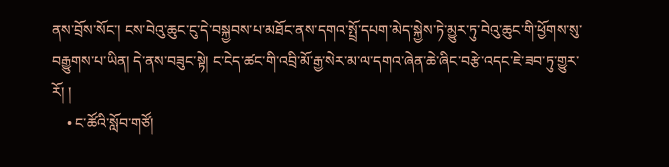ནས་བྲོས་སོང་། ངས་བེའུ་ཆུང་ངུ་དེ་བསྐྱབས་པ་མཐོང་ནས་དགའ་སྤྲོ་དཔག་མེད་སྐྱེས་ཏེ་མྱུར་ཏུ་བེའུ་ཆུང་གི་ཕྱོགས་སུ་བརྒྱུགས་པ་ཡིན། དེ་ནས་བཟུང་སྟེ། ང་ངེད་ཚང་གི་འབྲི་མོ་རྒྱ་སེར་མ་ལ་དགའ་ཞེན་ཆེ་ཞིང་བརྩེ་འདང་ཇེ་ཟབ་ཏུ་གྱུར་རོ། །
    • ང་ཚོའི་སློབ་གཙོ།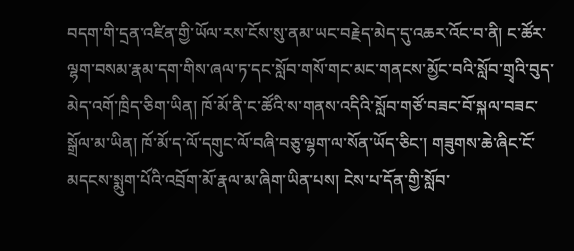བདག་གི་དྲན་འཛིན་གྱི་ཡོལ་རས་ངོས་སུ་ནམ་ཡང་བརྗེད་མེད་དུ་འཆར་འོང་བ་ནི། ང་ཚོར་ལྷག་བསམ་རྣམ་དག་གིས་ཞལ་ཏ་དང་སློབ་གསོ་གང་མང་གནངས་མྱོང་བའི་སློབ་གྲྭའི་བུད་མེད་འགོ་ཁྲིད་ཅིག་ཡིན། ཁོ་མོ་ནི་ང་ཚོའི་ས་གནས་འདིའི་སློབ་གཙོ་བཟང་བོ་སྐལ་བཟང་སྒྲོལ་མ་ཡིན། ཁོ་མོ་ད་ལོ་དགུང་ལོ་བཞི་བཅུ་ལྷག་ལ་སོན་ཡོད་ཅིང་། གཟུགས་ཆེ་ཞིང་ངོ་མདངས་སྨུག་པོའི་འབྲོག་མོ་རྣལ་མ་ཞིག་ཡིན་པས། ངེས་པ་དོན་གྱི་སློབ་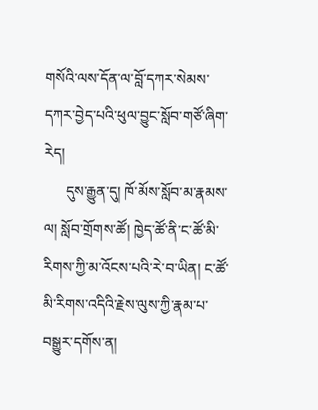གསོའི་ལས་དོན་ལ་བློ་དཀར་སེམས་དཀར་བྱེད་པའི་ཕུལ་བྱུང་སློབ་གཙོ་ཞིག་རེད།
      དུས་རྒྱུན་དུ། ཁོ་མོས་སློབ་མ་རྣམས་ལ། སློབ་གྲོགས་ཚོ། ཁྱེད་ཚོ་ནི་ང་ཚོ་མི་རིགས་ཀྱི་མ་འོངས་པའི་རེ་བ་ཡིན། ང་ཚོ་མི་རིགས་འདིའི་རྗེས་ལུས་ཀྱི་རྣམ་པ་བསྒྱུར་དགོས་ན།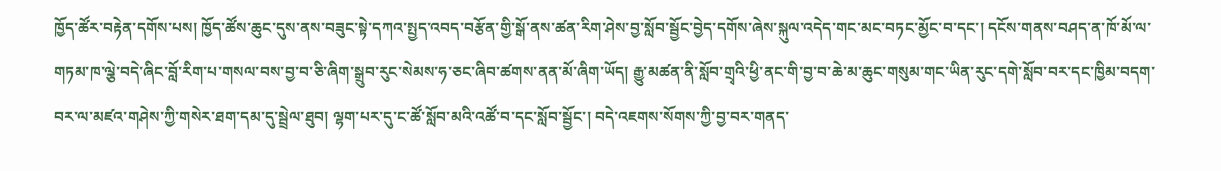ཁྱོད་ཚོར་བརྟེན་དགོས་པས། ཁྱོད་ཚོས་ཆུང་དུས་ནས་བཟུང་སྟེ་དཀའ་སྤྱད་འབད་བརྩོན་གྱི་སྒོ་ནས་ཚན་རིག་ཤེས་བྱ་སློབ་སྦྱོང་བྱེད་དགོས་ཞེས་སྐུལ་འདེད་གང་མང་བཏང་མྱོང་བ་དང་། དངོས་གནས་བཤད་ན་ཁོ་མོ་ལ་གཏམ་ཁ་ལྕེ་བདེ་ཞིང་བློ་རིག་པ་གསལ་བས་བྱ་བ་ཅི་ཞིག་སྒྲུབ་རུང་སེམས་ཧ་ཅང་ཞིབ་ཚགས་ནན་མོ་ཞིག་ཡོད། རྒྱུ་མཚན་ནི་སློབ་གྲྭའི་ཕྱི་ནང་གི་བྱ་བ་ཆེ་མ་ཆུང་གསུམ་གང་ཡིན་རུང་དགེ་སློབ་བར་དང་ཁྱིམ་བདག་བར་ལ་མཛའ་གཤེས་ཀྱི་གསེར་ཐག་དམ་དུ་སྦྲེལ་ཐུབ། ལྷག་པར་དུ་ང་ཚོ་སློབ་མའི་འཚོ་བ་དང་སློབ་སྦྱོང་། བདེ་འཇགས་སོགས་ཀྱི་བྱ་བར་གནད་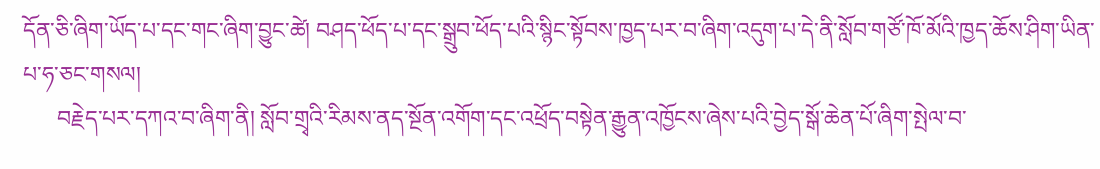དོན་ཅི་ཞིག་ཡོད་པ་དང་གང་ཞིག་བྱུང་ཚེ། བཤད་ཕོད་པ་དང་སྒྲུབ་ཕོད་པའི་སྙིང་སྟོབས་ཁྱད་པར་བ་ཞིག་འདུག་པ་དེ་ནི་སློབ་གཙོ་ཁོ་མོའི་ཁྱད་ཆོས་ཤིག་ཡིན་པ་ཧ་ཅང་གསལ།
      བརྗེད་པར་དཀའ་བ་ཞིག་ནི། སློབ་གྲྭའི་རིམས་ནད་སྔོན་འགོག་དང་འཕྲོད་བསྟེན་རྒྱུན་འཁྱོངས་ཞེས་པའི་བྱེད་སྒོ་ཆེན་པོ་ཞིག་སྤེལ་བ་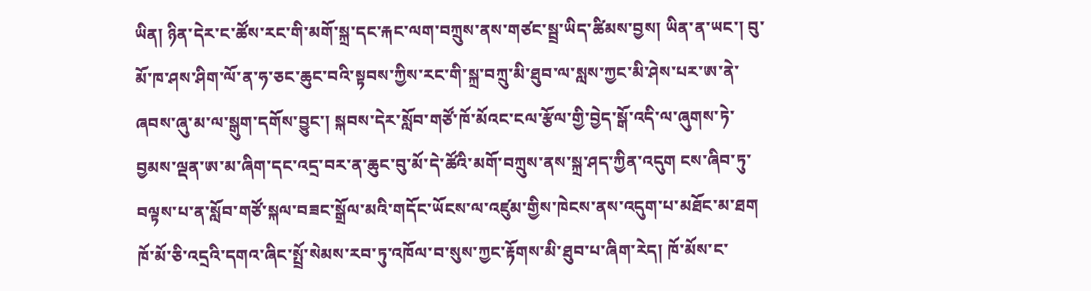ཡིན། ཉིན་དེར་ང་ཚོས་རང་གི་མགོ་སྐྲ་དང་རྐང་ལག་བཀྲུས་ནས་གཙང་སྦྲ་ཡིད་ཚིམས་བྱས། ཡིན་ན་ཡང་། བུ་མོ་ཁ་ཤས་ཤིག་ལོ་ན་ཧ་ཅང་ཆུང་བའི་སྟབས་ཀྱིས་རང་གི་སྐྲ་བཀྲུ་མི་ཐུབ་ལ་སླས་ཀྱང་མི་ཤེས་པར་ཨ་ནེ་ཞབས་ཞུ་མ་ལ་སྒུག་དགོས་བྱུང་། སྐབས་དེར་སློབ་གཙོ་ཁོ་མོའང་ངལ་རྩོལ་གྱི་བྱེད་སྒོ་འདི་ལ་ཞུགས་ཏེ་བྱམས་ལྡན་ཨ་མ་ཞིག་དང་འདྲ་བར་ན་ཆུང་བུ་མོ་དེ་ཚོའི་མགོ་བཀྲུས་ནས་སྐྲ་ཤད་ཀྱིན་འདུག ངས་ཞིབ་ཏུ་བལྟས་པ་ན་སློབ་གཙོ་སྐལ་བཟང་སྒྲོལ་མའི་གདོང་ཡོངས་ལ་འཛུམ་གྱིས་ཁེངས་ནས་འདུག་པ་མཐོང་མ་ཐག ཁོ་མོ་ཅི་འདྲའི་དགའ་ཞིང་སྤྲོ་སེམས་རབ་ཏུ་འཁོལ་བ་སུས་ཀྱང་རྟོགས་མི་ཐུབ་པ་ཞིག་རེད། ཁོ་མོས་ང་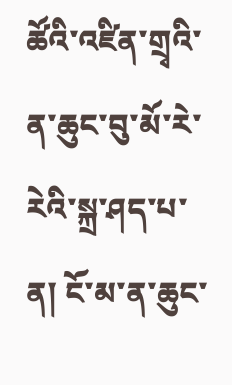ཚོའི་འཛིན་གྲྭའི་ན་ཆུང་བུ་མོ་རེ་རེའི་སྐྲ་ཤད་པ་ན། ངོ་མ་ན་ཆུང་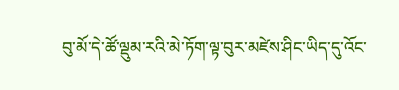བུ་མོ་དེ་ཚོ་ལྡུམ་རའི་མེ་ཏོག་ལྟ་བུར་མཛེས་ཤིང་ཡིད་དུ་འོང་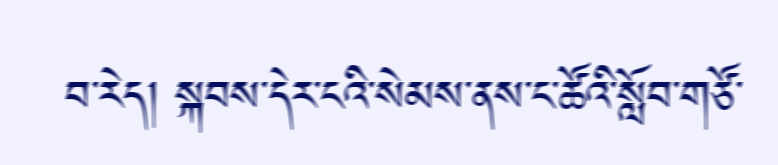བ་རེད། སྐབས་དེར་ངའི་སེམས་ནས་ང་ཚོའི་སློབ་གཙོ་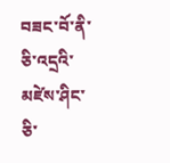བཟང་བོ་ནི་ཅི་འདྲའི་མཛེས་ཤིང་ཅི་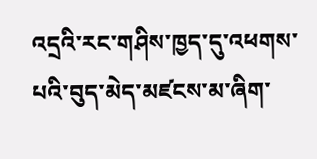འདྲའི་རང་གཤིས་ཁྱད་དུ་འཕགས་པའི་བུད་མེད་མཛངས་མ་ཞིག་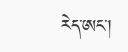རེད་ཨང་།